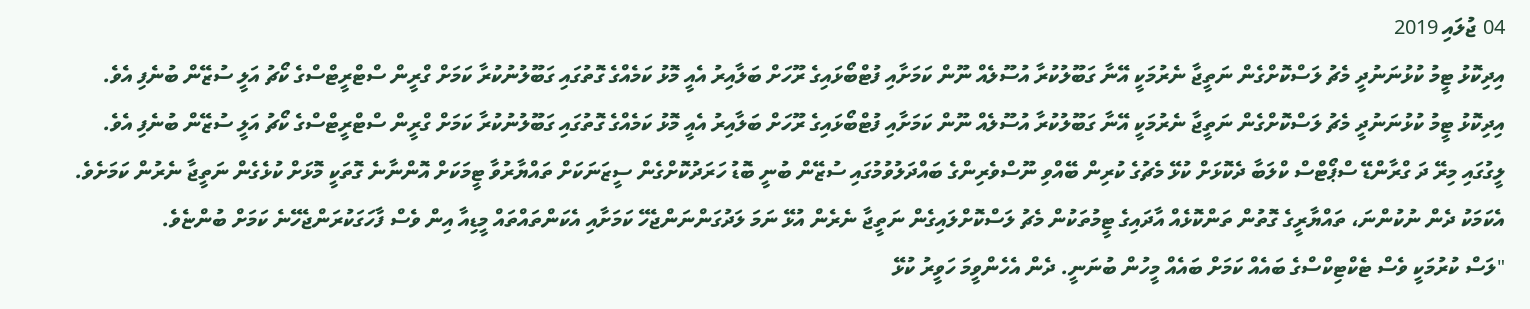04 ޖުލައި 2019
އިދިކޮޅު ޓީމު ކުޅުނަނުދީ މެޗު ލަސްކޮށްގެން ނަތީޖާ ނެރުމަކީ އޭނާ ގަބޫލުކުރާ އުސޫލެއް ނޫން ކަމަށާއި ފުޓްބޯޅައިގެ ރޫހަށް ބަލާއިރު އެއީ މޮޅު ކަމެއްގެ ގޮތުގައި ގަބޫލުނުކުރާ ކަމަށް ގްރީން ސްޓްރީޓްސްގެ ކޯޗު އަލީ ސުޒޭން ބުނެފި އެވެ.
އިދިކޮޅު ޓީމު ކުޅުނަނުދީ މެޗު ލަސްކޮށްގެން ނަތީޖާ ނެރުމަކީ އޭނާ ގަބޫލުކުރާ އުސޫލެއް ނޫން ކަމަށާއި ފުޓްބޯޅައިގެ ރޫހަށް ބަލާއިރު އެއީ މޮޅު ކަމެއްގެ ގޮތުގައި ގަބޫލުނުކުރާ ކަމަށް ގްރީން ސްޓްރީޓްސްގެ ކޯޗު އަލީ ސުޒޭން ބުނެފި އެވެ.
ލީގުގައި މިރޭ ދަ ގްރާންޑޭ ސްޕޯޓްސް ކްލަބާ ދެކޮޅަށް ކުޅޭ މެޗުގެ ކުރިން ބޭއްވި ނޫސްވެރިންގެ ބައްދަލުވުމުގައި ސުޒޭން ބުނީ ބޮޑު ހަރަދުކޮށްގެން ސީޒަނަކަށް ތައްޔާރުވާ ޓީމަކަށް އޮންނާނެ ގޮތަކީ މޮޅަށް ކުޅެގެން ނަތީޖާ ނެރުން ކަމަށެވެ. އެކަމަކު ދެން ނުކުންނަ، ތައްޔާރީގެ ގޮތުން ތަންކޮޅެއް އާދައިގެ ޓީމުތަކުން މެޗު ލަސްކޮށްލައިގެން ނަތީޖާ ނެރެން އުޅޭ ނަމަ ލަދުގަންނަންޖެހޭ ކަމަށާއި އެކަންތައްތައް މީޑިއާ އިން ވެސް ފާހަގަކުރަންޖެހޭނެ ކަމަށް ބުންޏެވެ.
"ލަސް ކުރުމަކީ ވެސް ޓެކްޓިކްސްގެ ބައެއް ކަމަށް ބައެއް މީހުން ބުނަނީ. ދެން އެހެންވީމަ ހަވީރު ކުޅޭ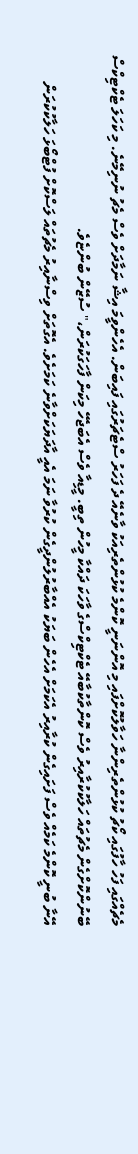މެޗެއްގައި ފަހު ހާފުގައި ކޯޗު ކުޅުންތެރިންނާ ހަވާލުކޮށްފައި މި އޮންނަނީ ކޮންމެ ކުޅުންތެރިއަކު ވާނެއޭ ދެ ފަހަރު ސްޓެޗަރުގައި ފައިބަން. އެހެންވީމަ އިޝާ ނަމާދަށް ވެސް މެޗު ނުނިމޭނެ. މި ކަހަލަ ޓެކްޓިކްސް ބޭނުންކޮށްގެން މެޗުތައް ހަލާކުކުރާއިރު ވެސް ކޮންތާކުބާއޭ ޓެކްޓިކްސްގެ ވާހަކަ ދައްކާ މީހުން ތިބީ. މީޑިއާ ވެސް އެބަޖެހޭ މިކަން ފާހަގަކުރަން،" ސުޒޭން ބުންޏެވެ.
އޭނާ ބުނީ ކޮންމެ ކަމެއް ވެސް ފަށައިގެން ކުރާއިރު އެކަމަށް އެހެން ބަޔަކު އެއްބާރުލުންދީގެން ކުރުވާ ނަމަ އެއީ އާދަޔަކަށްވާނެ ކަމަށެވެ. އެގޮތަށް ވިސްނާއިރު މެޗުތައް ލަސްކޮށް ފުޓްބޯޅަ ހަލާކުކުރަން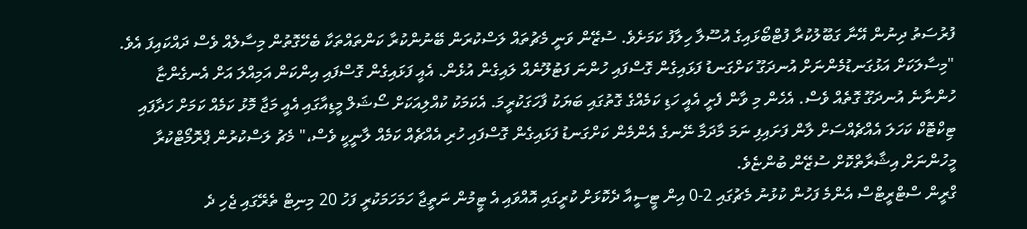ފުރުސަތު ދިނުން އޭނާ ގަބޫލުކުރާ ފުޓްބޯޅައިގެ އުސޫލާ ހިލާފު ކަމަށެވެ. ސުޒޭން ވަނީ މެޗުތައް ލަސްކުރަން ބޭނުންކުރާ ކަންތައްތަކާ ބެހޭގޮތުން މިސާލެއް ވެސް ދައްކައިފަ އެވެ.
"މިސާލަކަށް އަޅުގަނޑުމެންނަށް އުނދަގޫ ކަށްގަނޑު ފަޅައިގެން ގޮސްފައި ހުންނަ ފަޓުލޫނެއް ލައިގެން އުޅެން. އެއީ ފަޅައިގެން ގޮސްފައި އިންކަން އަމިއްލަ އަށް އެނގެންޏާ ހުންނާނެ އުނދަގޫ ގޮތެއް ވެސް. އެހެން މި ވާން ފެށީ އެއީ ހަޑި ކަމެއްގެ ގޮތުގައި ބަޔަކު ފާހަގަކުރީމަ. އެކަމަކު ކުއްލިއަކަށް ސޯޝަލް މީޑިއާގައި އެއީ މަޖާ މޮޅު ކަމެއް ކަމަށް ހަދާފައި ޓިކްޓޮކް ކަހަލަ އެއްޗެއްސަށް ލާން ފަށައިފި ނަމަ މާދަމާ ނޭނގެ އެންމެން ކަށްގަނޑު ފަޅައިގެން ގޮސްފައި ހުރި އެއްޗެއް ކަމެއް ލާނީކީ ވެސް،" މެޗު ލަސްކުރުން ޕްރޮމޯޓްކުރާ މީހުންނަށް އިޝާރާތްކޮށް ސުޒޭން ބުންޏެވެ.
ގްރީން ސްޓްރީޓްސް އެންމެ ފަހުން ކުޅުނު މެޗުގައި 2-0 އިން ޓީސީއާ ދެކޮޅަށް ކުރީގައި އޮއްވައި އެ ޓީމުން ނަތީޖާ ހަމަހަމަކުރީ ފަހު 20 މިނިޓް ތެރޭގައި ޖެހި ދެ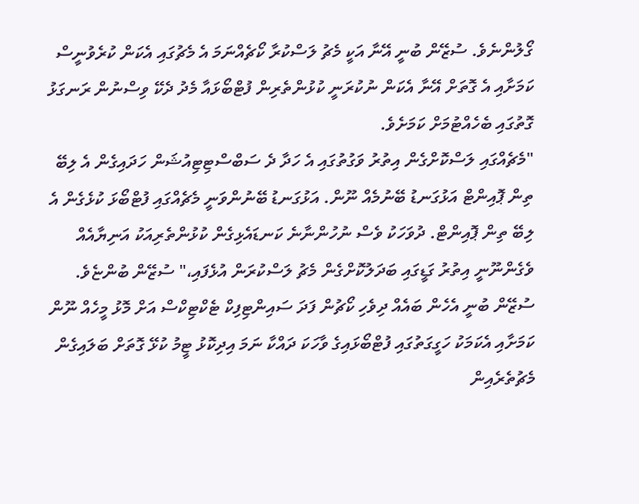ގޯލުންނެވެ. ސުޒޭން ބުނީ އޭނާ އަކީ މެޗު ލަސްކުރާ ކޯޗެއްނަމަ އެ މެޗުގައި އެކަން ކުރެވުނީސް ކަމަށާއި އެ ގޮތަށް އޭނާ އެކަން ނުކުރަނީ ކުޅުންތެރިން ފުޓްބޯޅައާ މެދު ދެކޭ ވިސްނުން ރަނގަޅު ގޮތުގައި ބެހެއްޓުމަށް ކަމަށެވެ.
"މެޗެއްގައި ލަސްކޮށްގެން އިތުރު ވަގުތުގައި އެ ހަދާ ދެ ސަބްސްޓިޓިއުޝަން ހަދައިގެން އެ ލިބޭ ތިން ޕޮއިންޓް އަޅުގަނޑު ބޭނުމެއް ނޫން. އަޅުގަނޑު ބޭނުންވަނީ މެޗެއްގައި ފުޓްބޯޅަ ކުޅެގެން އެ ލިބޭ ތިން ޕޮއިންޓް. ދުވަހަކު ވެސް ނުހުންނާނެ ކަނޑައެޅިގެން ކުޅުންތެރިއަކު އަނިޔާއެއް ވެގެންނޫނީ އިތުރު ގަޑީގައި ބަދަލުކޮށްގެން މެޗު ލަސްކުރަން އުޅެފައި،" ސުޒޭން ބުންޏެވެ.
ސުޒޭން ބުނީ އެހެން ބައެއް ދިވެހި ކޯޗުން ފަދަ ސައިންޓިފިކް ޓެކްޓިކްސް އަށް މޮޅު މީހެއް ނޫން ކަމަށާއި އެކަމަކު ހަގީގަތުގައި ފުޓްބޯޅައިގެ ވާހަކަ ދައްކާ ނަމަ އިދިކޮޅު ޓީމު ކުޅޭ ގޮތަށް ބަލައިގެން މެޗުތެރެއިން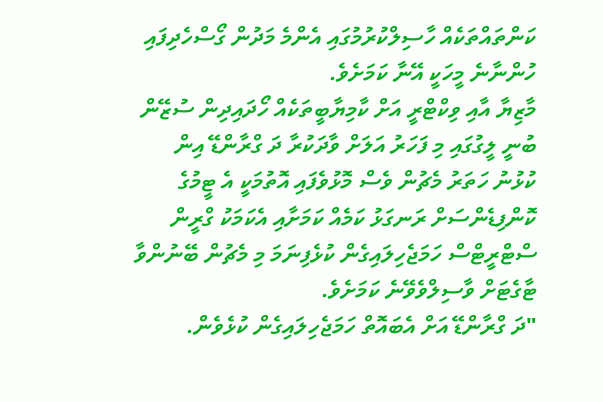ކަންތައްތަކެއް ހާސިލްކުރުމުގައި އެންމެ މަދުން ގޯސްހެދިފައި ހުންނާނެ މީހަކީ އޭނާ ކަމަށެވެ.
މާޒިޔާ އާއި ވިކްޓްރީ އަށް ކާމިޔާބީތަކެއް ހޯދައިދިން ސުޒޭން ބުނީ ލީގުގައި މި ފަހަރު އަލަށް ވާދަކުރާ ދަ ގްރާންޑޭ އިން ކުޅުނު ހަތަރު މެޗުން ވެސް މޮޅުވެފައި އޮތުމަކީ އެ ޓީމުގެ ކޮންފިޑެންސަށް ރަނގަޅު ކަމެއް ކަމަށާއި އެކަމަކު ގްރީން ސްޓްރީޓްސް ހަމަޖެހިލައިގެން ކުޅެފިނަމަ މި މެޗުން ބޭނުންވާ ޓާގެޓަށް ވާސިލްވެވޭނެ ކަމަށެވެ.
"ދަ ގްރާންޑޭ އަށް އެބައޮތް ހަމަޖެހިލައިގެން ކުޅެވެން.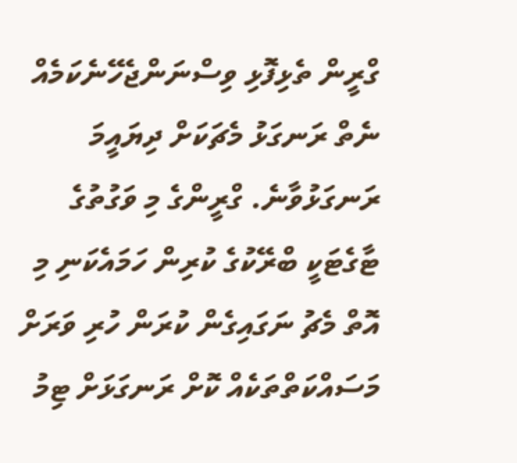ގްރީން ތެޅިފޮޅި ވިސްނަންޖެހޭނެކަމެއް ނެތް ރަނގަޅު މެޗަކަށް ދިޔައީމަ ރަނގަޅުވާނެ. ގްރީންގެ މި ވަގުތުގެ ޓާގެޓަކީ ބްރޭކުގެ ކުރިން ހަމައެކަނި މި އޮތް މެޗު ނަގައިގެން ކުރަން ހުރި ވަރަށް މަސައްކަތްތަކެއް ކޮށް ރަނގަޅަށް ޓިމު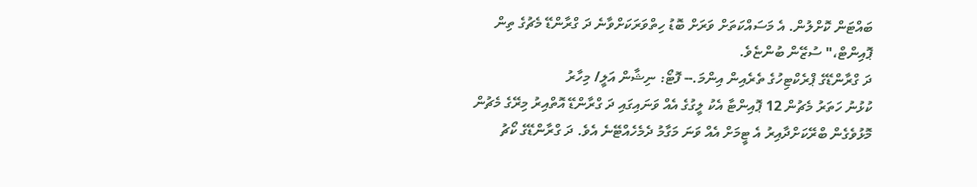ބައްޓަން ކޮށްލުން. އެ މަސައްކަތަށް ވަރަށް ބޮޑު ހިތްވަރަކަށްވާނެ ދަ ގްރާންޑޭ މެޗުގެ ތިން ޕޮއިންޓް،" ސުޒޭން ބުންޏެވެ.
ދަ ގްރާންޑޭގެ ޕްރެކްޓިހުގެ ތެރެއިން އިންމަ.-- ފޮޓޯ: ނިޝާން އަލީ/ މިހާރު
ކުޅުނު ހަތަރު މެޗުން 12 ޕޮއިންޓާ އެކު ލީގުގެ އެއް ވަނައިގައި ދަ ގްރާންޑޭ އޮތްއިރު މިރޭގެ މެޗުން މޮޅުވެގެން ބްރޭކަށްދާއިރު އެ ޓީމަށް އެއް ވަނަ މަގާމު ދެމެހެއްޓޭނެ އެވެ. ދަ ގްރާންޑޭގެ ކޯޗު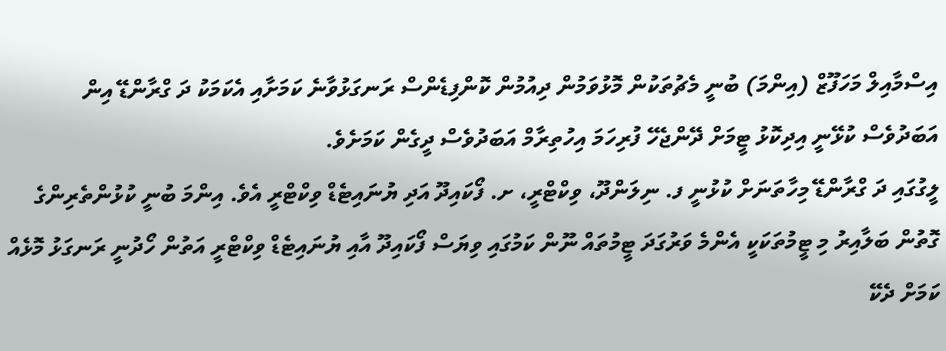އިސްމާއިލް މަހަފޫޒް (އިންމަ) ބުނީ މެޗުތަކުން މޮޅުވަމުން ދިއުމުން ކޮންފިޑެންސް ރަނގަޅުވާނެ ކަމަށާއި އެކަމަކު ދަ ގްރާންޑޭ އިން އަބަދުވެސް ކުޅޭނީ އިދިކޮޅު ޓީމަށް ދޭންޖެހޭ ފުރިހަމަ އިހުތިރާމް އަބަދުވެސް ދީގެން ކަމަށެވެ.
ލީގުގައި ދަ ގްރާންޑޭ މިހާތަނަށް ކުޅުނީ ފ. ނިލަންދޫ، ވިކްޓްރީ، ށ. ފޯކައިދޫ އަދި ޔުނައިޓެޑް ވިކްޓްރީ އެވެ. އިންމަ ބުނީ ކުޅުންތެރިންގެ ގޮތުން ބަލާއިރު މި ޓީމުތަކަކީ އެންމެ ވަރުގަދަ ޓީމުތައް ނޫން ކަމުގައި ވިޔަސް ފޯކައިދޫ އާއި ޔުނައިޓެޑް ވިކްޓްރީ އަތުން ހޯދުނީ ރަނގަޅު މޮޅެއް ކަމަށް ދެކޭ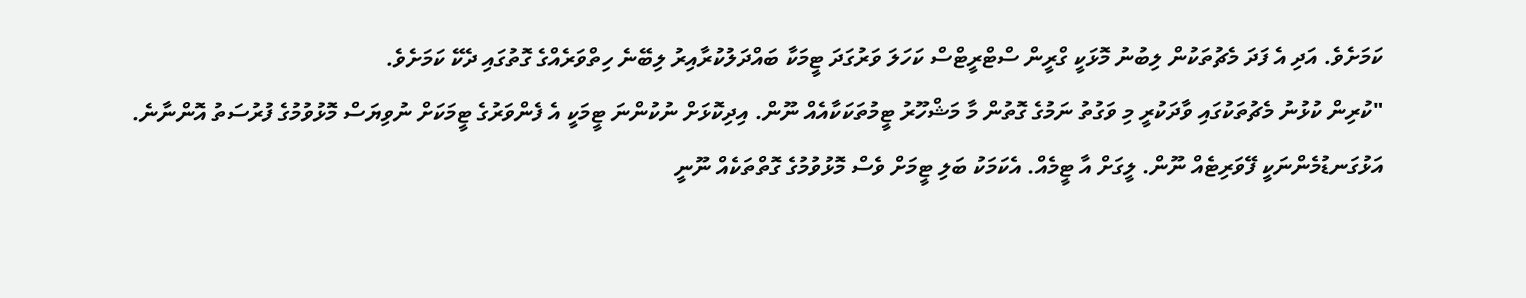ކަމަށެވެ. އަދި އެ ފަދަ މެޗުތަކުން ލިބުނު މޮޅަކީ ގްރީން ސްޓްރީޓްސް ކަހަލަ ވަރުގަދަ ޓީމަކާ ބައްދަލުކުރާއިރު ލިބޭނެ ހިތްވަރެއްގެ ގޮތުގައި ދެކޭ ކަމަށެވެ.
"ކުރިން ކުޅުނު މެޗުތަކުގައި ވާދަކުރީ މި ވަގުތު ނަމުގެ ގޮތުން މާ މަޝްހޫރު ޓީމުތަކަކާއެއް ނޫން. އިދިކޮޅަށް ނުކުންނަ ޓީމަކީ އެ ފެންވަރުގެ ޓީމަކަށް ނުވިޔަސް މޮޅުވުމުގެ ފުރުސަތު އޮންނާނެ. އަޅުގަނޑުމެންނަކީ ފޭވަރިޓެއް ނޫން. ލީގަށް އާ ޓީމެއް. އެކަމަކު ބަލި ޓީމަށް ވެސް މޮޅުވުމުގެ ގޮތްތަކެއް ނޫނީ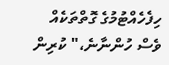ހިފެހެއްޓުމުގެ ގޮތްތަކެއް ވެސް ހުންނާނެ،" ކުރިން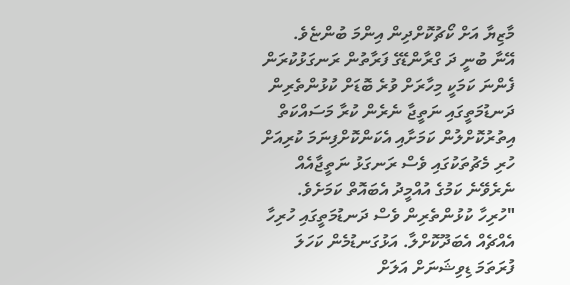މާޒިޔާ އަށް ކޯޗުކޮށްދިން އިންމަ ބުންޏެވެ.
އޭނާ ބުނީ ދަ ގްރާންޑޭގެ ފަރާތުން ރަނގަޅުކުރަން ފެންނަ ކަމަކީ މިހާރަށް ވުރެ ބޮޑަށް ކުޅުންތެރިން ދަނޑުމަތީގައި ނަތީޖާ ނެރެން ކުރާ މަސައްކަތް އިތުރުކޮށްލުން ކަމަށާއި އެކަންކޮށްފިނަމަ ކުރިއަށް ހުރި މެޗުތަކުގައި ވެސް ރަނގަޅު ނަތީޖާއެއް ނެރެވޭނެ ކަމުގެ އުއްމީދު އެބައޮތް ކަމަށެވެ.
"ހުރިހާ ކުޅުންތެރިން ވެސް ދަނޑުމަތީގައި ހުރިހާ އެއްޗެއް އެބަދޫކޮށްލާ. އަޅުގަނޑުމެން ކަހަލަ ފުރަތަމަ ޑިވިޝަނަށް އަލަށް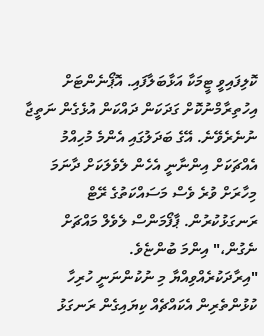ކޮލިފައިވީ ޓީމަކާ އަޅާބަލާފައި. އޮޕޯނެންޓަށް އިހުތިރާމްނުކޮށް ގަދަކަން ދައްކަން އުޅެގެން ނަތީޖާ ނުނެރެވޭނެ. އޭގެ ބަދަލުގައި އެންމެ މުހިއްމު އެއްޗަކަށް އިންނާނީ އެހެން ލެވެލަކަށް ދާނަމަ މިހާރަށް ވުރެ ވެސް މަސައްކަތުގެ ރޭޓް ރަނގަޅުކުރުން. ޕާފޯމަންސް ލެވެލް މައްޗަށް ނެގުން،" އިންމަ ބުންޏެވެ.
"އިރާދަކުރެއްވިއްޔާ މި ނުކުންނަނީ ހުރިހާ ކުޅުންތެރިން އެކައްޗެއް ކިޔައިގެން ރަނގަޅު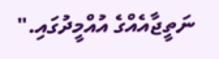ނަތީޖާއެއްގެ އުއްމީދުގައި."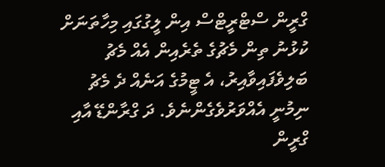ގްރީން ސްޓްރީޓްސް އިން ލީގުގައި މިހާތަނަށް ކުޅުނު ތިން މެޗުގެ ތެރެއިން އެއް މެޗު ބަލިވެފައިވާއިރު، އެ ޓީމުގެ އަނެއް ދެ މެޗު ނިމުނީ އެއްވަރުވެގެންނެވެ. ދަ ގްރާންޑޭ އާއި ގްރީން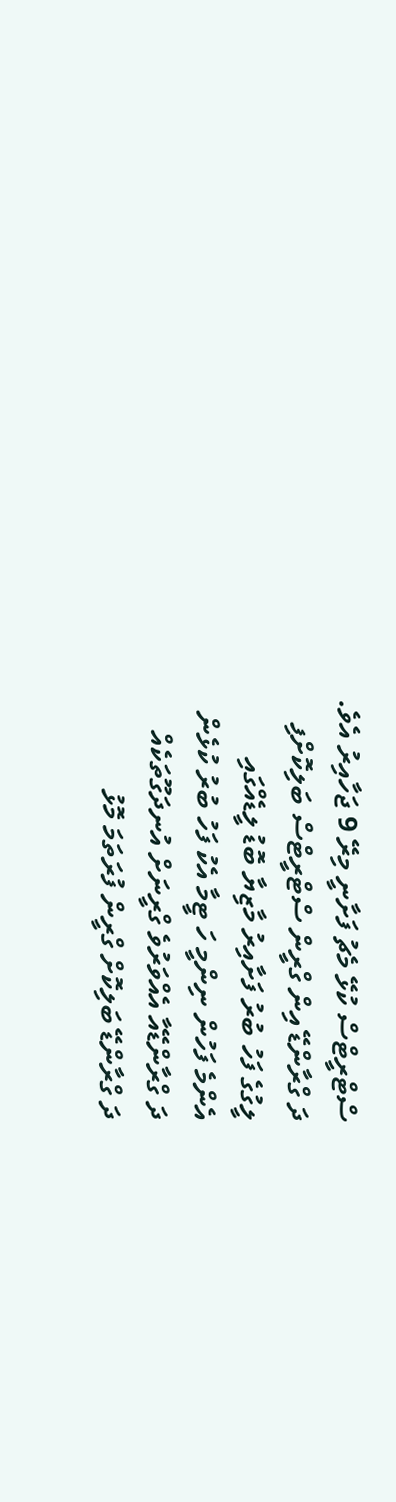ސްޓްރީޓްސް ކުޅޭ މެޗު ފަށާނީ މިރޭ 9 ޖަހާއިރު އެވެ.
ދަ ގްރާންޑޭ އިން ގްރީން ސްޓްރީޓްސް ބަލިކޮށްފި
ލީގުގެ ފަހު ބުރު ފަށާއިރު މާޒިޔާ ބޮޑު ލީޑެއްގައި
އެންމެ ފަހުން ނިންމީ ހަ ޓީމާ އެކު ފަހު ބުރު ކުޅެން
ދަ ގްރާންޑޭއާ އެއްވަރުވެ ގްރީނަށް އުނދަގޫތަކެއް
ދަ ގްރާންޑޭ ބަލިކޮށް ގްރީން ފުރަތަމަ މޮޅު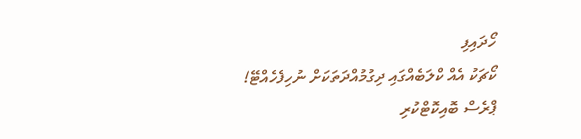ހޯދައިފި
ކޯޗަކު އެއް ކްލަބެއްގައި ދިގުމުއްދަތަކަށް ނުހިފެހެއްޓޭ!
ޕްރެސް ބޮއިކޮޓްކުރި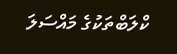ކްލަބްތަކުގެ މައްސަލަ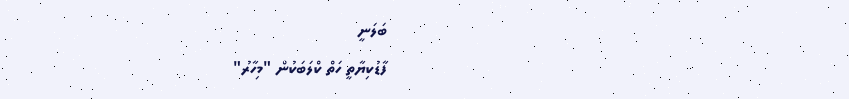ބަލަނީ
ފާޑުކިޔާތީ ހަތް ކްލަބަކުން "މިހާރު"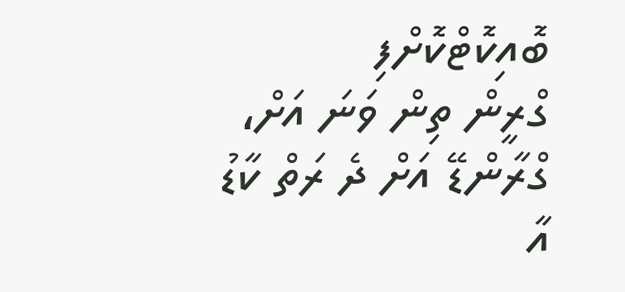ބޮއިކޮޓްކޮށްފި
ގްރީން ތިން ވަނަ އަށް، ގްރާންޑޭ އަށް ދެ ރަތް ކާޑު
އާ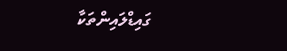ގައިޑްލައިންތަކާ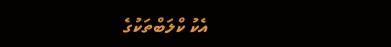އެކު ކްލަބްތަކުގެ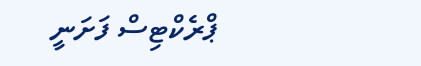ޕްރެކްޓިސް ފަށަނީ